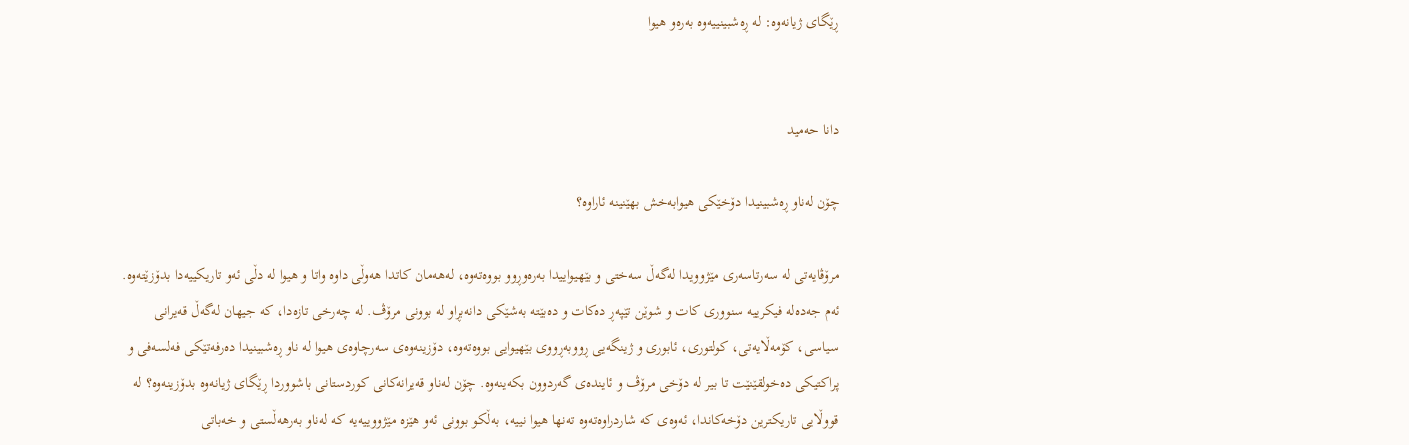ڕێگای ژیانەوە: لە ڕەشبینییەوە بەرەو هیوا


دانا حەمید

چۆن لەناو ڕەشبینیدا دۆخێکی هیوابەخش بهێنینە ئاراوە؟

مرۆڤایەتی لە سەرتاسەری مێژوویدا لەگەڵ سەختی و بێهیواییدا بەرەوڕوو بووەتەوە، لەهەمان کاتدا هەوڵی داوە واتا و هیوا لە دڵی ئەو تاریکییەدا بدۆزێتەوە. ئەم جەدەلە فیکرییە سنووری کات و شوێن تێپەڕ دەکات و دەبێتە بەشێکی دانەبڕاو لە بوونی مرۆڤ. لە چەرخی تازەدا، کە جیهان لەگەڵ قەیرانی سیاسی، کۆمەڵایەتی، كولتوری، ئابوری و ژینگەیی ڕووبەڕووی بێهیوایی بووەتەوە، دۆزینەوەی سەرچاوەی هیوا لە ناو ڕەشبینیدا دەرفەتێکی فەلسەفی و پراکتیکی دەخولقێنێت تا بیر لە دۆخی مرۆڤ و ئایندەی گەردوون بکەینەوە. چۆن لەناو قەیرانەکانی کوردستانی باشووردا ڕێگای ژیانەوە بدۆزینەوە؟ لە قووڵایی تاریکترین دۆخەکاندا، ئەوەی کە شاردراوەتەوە تەنها هیوا نییە، بەڵکو بوونی ئەو هێزە مێژووییەیە کە لەناو بەرهەڵستی و خەباتی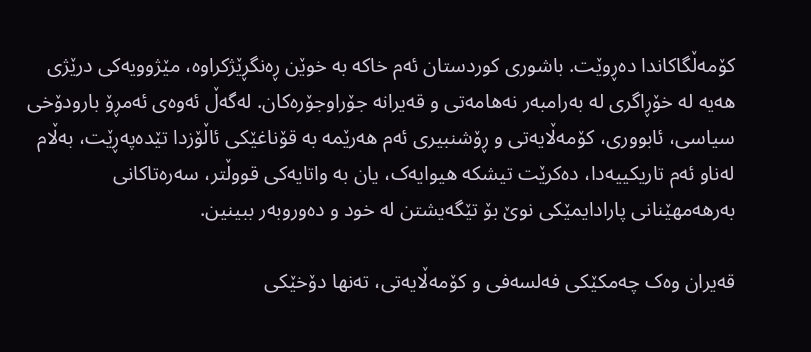کۆمەڵگاکاندا دەڕوێت. باشوری کوردستان ئەم خاکە بە خوێن ڕەنگڕێژکراوە، مێژوویەکی درێژی هەیە لە خۆڕاگری لە بەرامبەر نەهامەتی و قەیرانە جۆراوجۆرەکان. لەگەڵ ئەوەی ئەمڕۆ بارودۆخی سیاسی، ئابووری، کۆمەڵایەتی و ڕۆشنبیری ئەم هەرێمە بە قۆناغێکی ئاڵۆزدا تێدەپەڕێت، بەڵام لەناو ئەم تاریکییەدا، دەکرێت تیشکە هیوایەک، یان بە واتایەکی قووڵتر، سەرەتاکانی بەرهەمهێنانی پارادایمێکی نوێ بۆ تێگەیشتن لە خود و دەوروبەر ببینین.

قەیران وەک چەمکێکی فەلسەفی و کۆمەڵایەتی، تەنها دۆخێکی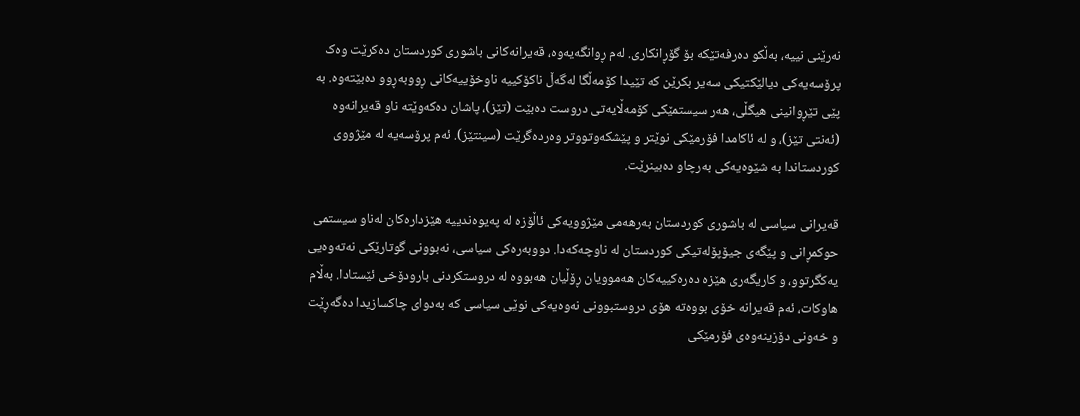نەرێنی نییە، بەڵکو دەرفەتێکە بۆ گۆڕانکاری. لەم ڕوانگەیەوە، قەیرانەکانی باشوری کوردستان دەکرێت وەک پرۆسەیەکی دیالێکتیکی سەیر بکرێن کە تێیدا کۆمەڵگا لەگەڵ ناکۆکییە ناوخۆییەکانی ڕووبەڕوو دەبێتەوە. بە پێی تێڕوانینی هيگڵى، هەر سیستمێکی کۆمەڵایەتی دروست دەبێت (تێز)، پاشان دەکەوێتە ناو قەیرانەوە (ئەنتی تێز)، و لە ئاکامدا فۆرمێکی نوێتر و پێشکەوتووتر وەردەگرێت (سینتێز). ئەم پرۆسەیە لە مێژووی کوردستاندا بە شێوەیەکی بەرچاو دەبینرێت.

قەیرانی سیاسی لە باشورى کوردستان بەرهەمی مێژوویەکی ئاڵۆزە لە پەیوەندییە هێزدارەکان لەناو سیستمی حوکمڕانی و پێگەی جیۆپۆلەتیکی کوردستان لە ناوچەکەدا. دووبەرەکی سیاسی، نەبوونی گوتارێکی نەتەوەیی یەکگرتوو، و کاریگەری هێزە دەرەکییەکان هەموویان ڕۆڵیان هەبووە لە دروستکردنی بارودۆخی ئێستادا. بەڵام هاوکات، ئەم قەیرانە خۆی بووەتە هۆی دروستبوونی نەوەیەکی نوێی سیاسی کە بەدوای چاکسازیدا دەگەڕێت و خەونی دۆزینەوەی فۆرمێکی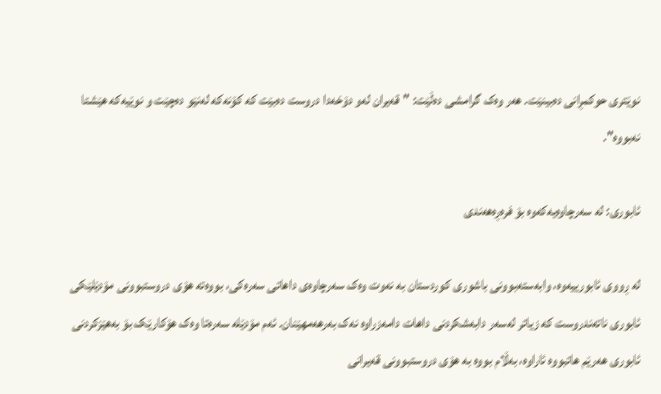نوێتری حوکمڕانی دەبینێت. هەر وەک گرامشی دەڵێت: "قەیران لەو دۆخەدا دروست دەبێت کە کۆنەکە لەنێو دەچێت و نوێیەکە هێشتا نەبووە".

ئابوری: لە سەرچاوەیەکەوە بۆ فرەڕەهەندی

لە ڕووی ئابورییەوە، وابەستەبوونی باشورى کوردستان بە نەوت وەک سەرچاوەی داهاتی سەرەکی، بووەتە هۆی دروستبوونی مۆدێلێکی ئابوری ناتەندروست کە زیاتر لەسەر دابەشکردنی داهات دامەزراوە نەک بەرهەمهێنان. ئەم مۆدێلە سەرەتا وەک هۆکارێک بۆ بەهێزکردنی ئابوری هەرێم هاتبووە ئاراوە، بەڵام بووە بە هۆی دروستبوونی قەیرانی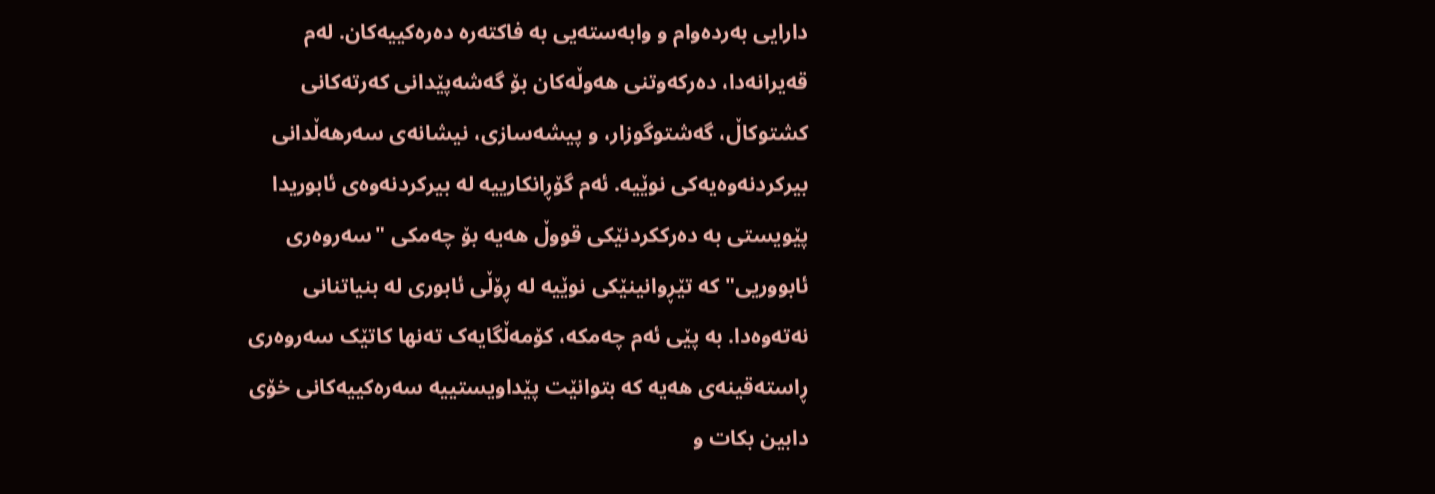دارایی بەردەوام و وابەستەیی بە فاکتەرە دەرەکییەکان. لەم قەیرانەدا، دەرکەوتنی هەوڵەکان بۆ گەشەپێدانی کەرتەکانی کشتوکاڵ، گەشتوگوزار، و پیشەسازی، نیشانەی سەرهەڵدانی بیرکردنەوەیەکی نوێیە. ئەم گۆڕانکارییە لە بیرکردنەوەی ئابوریدا پێویستی بە دەرککردنێکی قووڵ هەیە بۆ چەمکی "سەروەری ئابووريی" کە تێڕوانینێکی نوێیە لە ڕۆڵی ئابوری لە بنیاتنانی نەتەوەدا. بە پێی ئەم چەمکە، کۆمەڵگایەک تەنها کاتێک سەروەری ڕاستەقینەی هەیە کە بتوانێت پێداویستییە سەرەکییەکانی خۆی دابین بکات و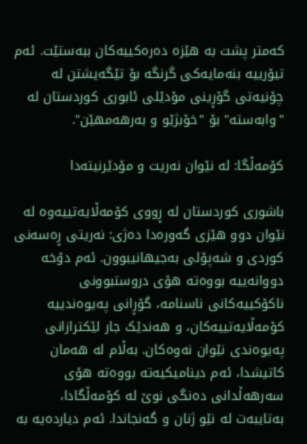کەمتر پشت بە هێزە دەرەکییەکان ببەستێت. ئەم تیۆرییە بنەمایەکی گرنگە بۆ تێگەیشتن لە چۆنیەتی گۆڕینی مۆدێلی ئابوری کوردستان لە "وابەستە" بۆ "خۆبژێو و بەرهەمهێن".

کۆمەڵگا: لە نێوان نەریت و مۆدێرنیتەدا

باشورى کوردستان لە ڕووی کۆمەڵایەتییەوە لە نێوان دوو هێزی گەورەدا دەژی: نەریتی ڕەسەنی کوردی و شەپۆلی بەجیهانیبوون. ئەم دۆخە دووانەییە بووەتە هۆی دروستبوونی ناکۆکییەکانی ناسنامە، گۆڕانی پەیوەندییە کۆمەڵایەتییەکان، و هەندێک جار لێکترازانی پەیوەندی نێوان نەوەکان. بەڵام لە هەمان کاتیشدا، ئەم دینامیکیەتە بووەتە هۆی سەرهەڵدانی دەنگی نوێ لە کۆمەڵگادا، بەتایبەت لە نێو ژنان و گەنجاندا. ئەم دیاردەیە بە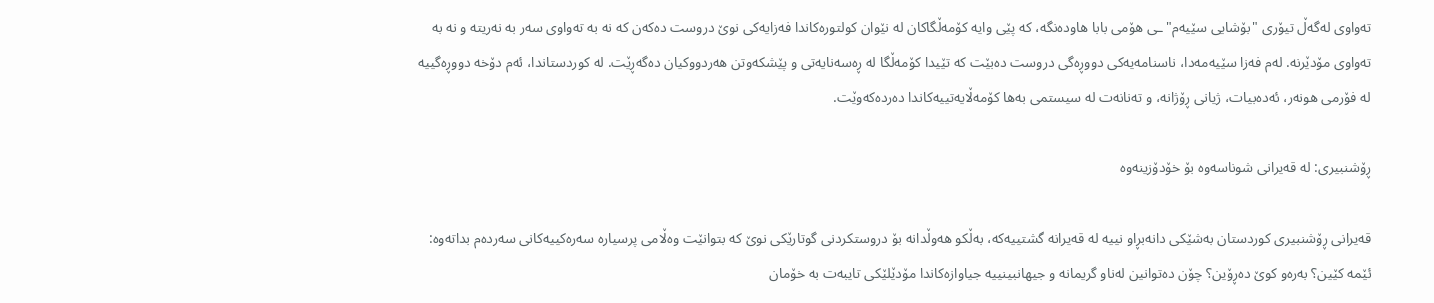تەواوی لەگەڵ تیۆری "بۆشایی سێیەم"ـی هۆمی بابا هاودەنگە، کە پێی وایە کۆمەڵگاکان لە نێوان کولتورەکاندا فەزایەکی نوێ دروست دەکەن کە نە بە تەواوی سەر بە نەریتە و نە بە تەواوی مۆدێرنە. لەم فەزا سێیەمەدا، ناسنامەیەکی دووڕەگی دروست دەبێت کە تێیدا کۆمەڵگا لە ڕەسەنایەتی و پێشکەوتن هەردووکیان دەگەڕێت. لە کوردستاندا، ئەم دۆخە دووڕەگییە لە فۆرمی هونەر، ئەدەبیات، ژیانی ڕۆژانە، و تەنانەت لە سیستمی بەها کۆمەڵایەتییەکاندا دەردەکەوێت.

ڕۆشنبیری: لە قەیرانی شوناسەوە بۆ خۆدۆزینەوە

قەیرانی ڕۆشنبیری کوردستان بەشێکی دانەبڕاو نییە لە قەیرانە گشتییەکە، بەڵکو هەوڵدانە بۆ دروستکردنی گوتارێکی نوێ کە بتوانێت وەڵامی پرسیارە سەرەکییەکانی سەردەم بداتەوە: ئێمە کێین؟ بەرەو کوێ دەڕۆین؟ چۆن دەتوانین لەناو گریمانە و جیهانبینییە جیاوازەکاندا مۆدێلێکی تایبەت بە خۆمان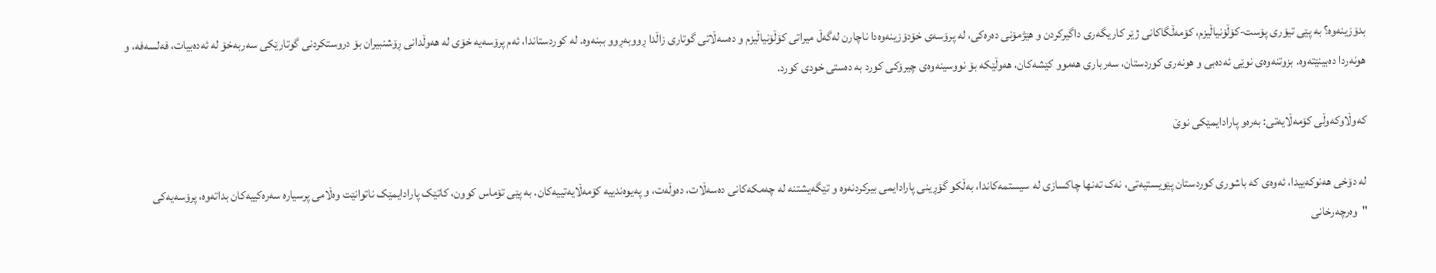بدۆزینەوە؟ بە پێی تیۆری پۆست-کۆڵۆنیاڵیزم، کۆمەڵگاکانی ژێر کاریگەری داگیرکردن و هێژمۆنی دەرەکی، لە پرۆسەی خۆدۆزینەوەدا ناچارن لەگەڵ میراتی کۆڵۆنیاڵیزم و دەسەڵاتی گوتاری زاڵدا ڕووبەڕوو ببنەوە. لە کوردستاندا، ئەم پرۆسەیە خۆی لە هەوڵدانی ڕۆشنبیران بۆ دروستکردنی گوتارێکی سەربەخۆ لە ئەدەبیات، فەلسەفە، و هونەردا دەبینێتەوە. بزوتنەوەی نوێی ئەدەبی و هونەری کوردستان، سەرباری هەموو کێشەکان، هەوڵێکە بۆ نووسینەوەی چیرۆکی کورد بە دەستی خودی کورد.

كەوڵاوكەوڵی کۆمەڵایەتی: بەرەو پارادایمێکی نوێ

لە دۆخی هەنوکەییدا، ئەوەی کە باشورى کوردستان پێویستیەتی، نەک تەنها چاکسازی لە سیستمەکاندا، بەڵکو گۆڕینی پارادایمی بیرکردنەوە و تێگەیشتنە لە چەمکەکانی دەسەڵات، دەوڵەت، و پەیوەندییە کۆمەڵایەتییەکان. بە پێی تۆماس کوون، کاتێک پارادایمێک ناتوانێت وەڵامی پرسیارە سەرەکییەکان بداتەوە، پرۆسەیەکی "وەرچەرخانی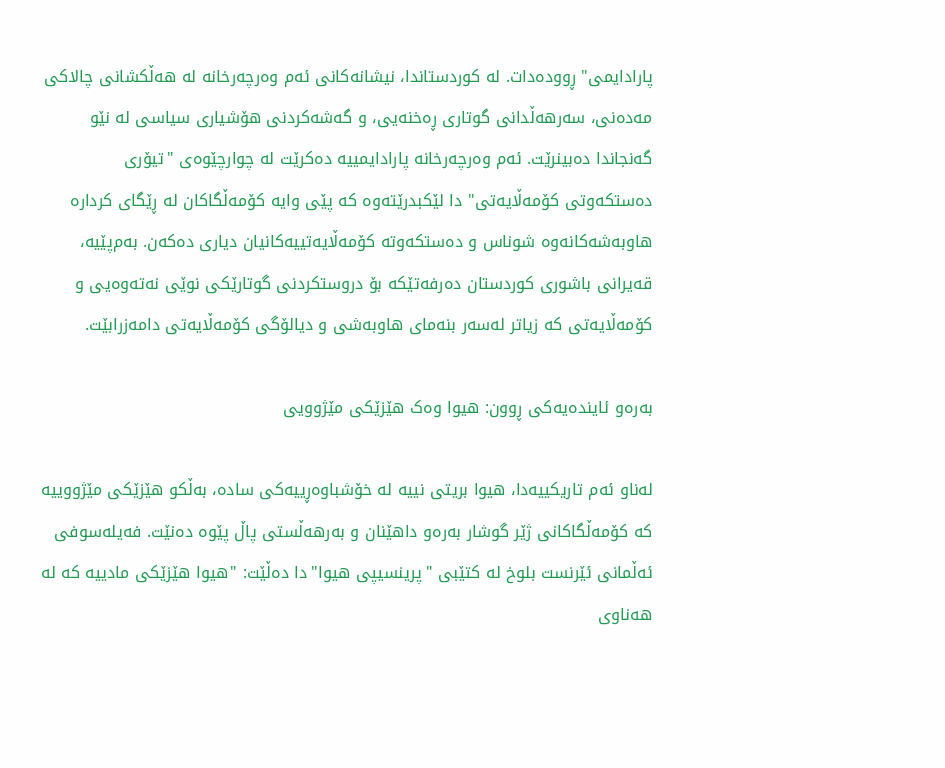پارادایمی" ڕوودەدات. لە کوردستاندا، نیشانەکانی ئەم وەرچەرخانە لە هەڵکشانی چالاکی مەدەنی، سەرهەڵدانی گوتاری ڕەخنەیی، و گەشەکردنی هۆشیاری سیاسی لە نێو گەنجاندا دەبینرێت. ئەم وەرچەرخانە پارادایمییە دەکرێت لە چوارچێوەی "تیۆری دەستکەوتی کۆمەڵایەتی" دا لێکبدرێتەوە کە پێی وایە کۆمەڵگاکان لە ڕێگای کردارە هاوبەشەکانەوە شوناس و دەستکەوتە کۆمەڵایەتییەکانیان دیاری دەکەن. بەم‌پێیە، قەیرانی باشورى کوردستان دەرفەتێکە بۆ دروستکردنی گوتارێکی نوێی نەتەوەیی و کۆمەڵایەتی کە زیاتر لەسەر بنەمای هاوبەشی و دیالۆگی کۆمەڵایەتی دامەزرابێت.

بەرەو ئایندەیەکی ڕوون: هیوا وەک هێزێکی مێژوویی

لەناو ئەم تاریکییەدا، هیوا بریتی نییە لە خۆشباوەڕییەکی سادە، بەڵکو هێزێکی مێژووییە کە کۆمەڵگاکانی ژێر گوشار بەرەو داهێنان و بەرهەڵستی پاڵ پێوە دەنێت. فەیلەسوفی ئەڵمانی ئێرنست بلوخ لە کتێبی "پرینسیپی هیوا"دا دەڵێت: "هیوا هێزێکی مادییە کە لە هەناوی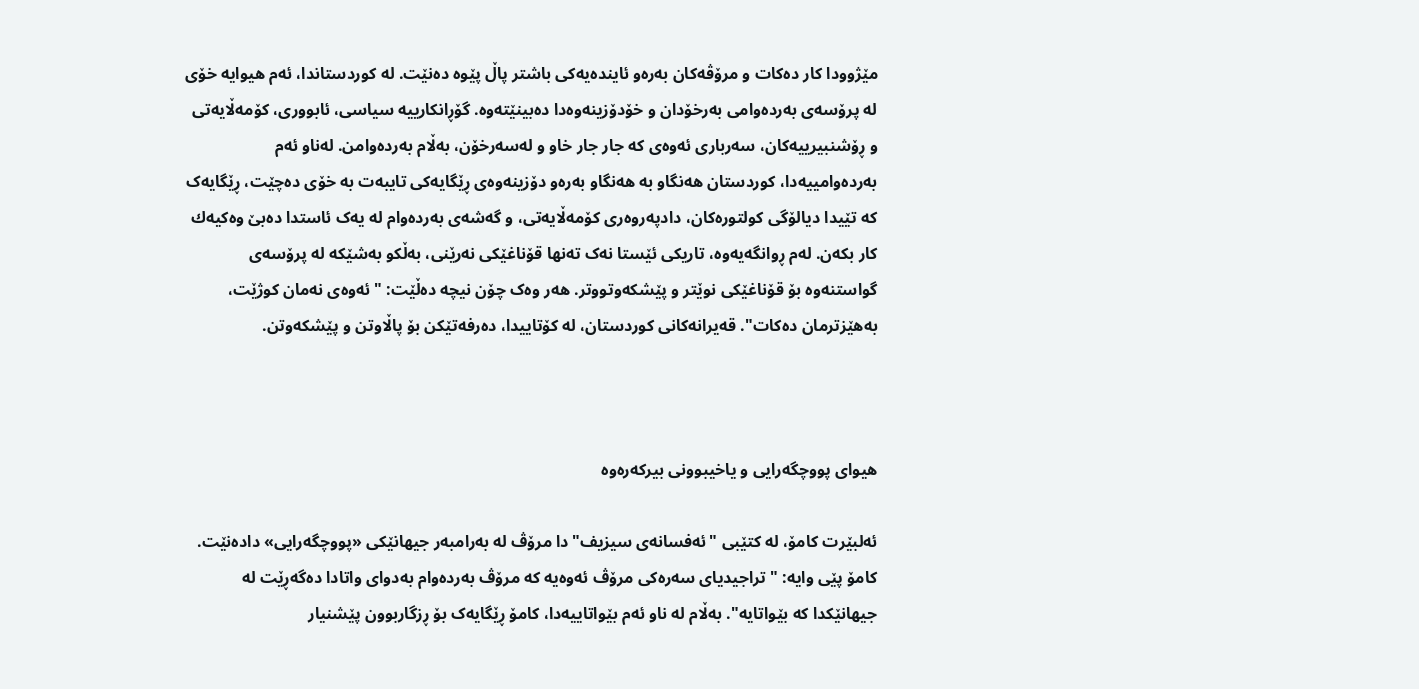مێژوودا کار دەکات و مرۆڤەکان بەرەو ئایندەیەکی باشتر پاڵ پێوە دەنێت. لە کوردستاندا، ئەم هیوایە خۆی لە پرۆسەی بەردەوامی بەرخۆدان و خۆدۆزینەوەدا دەبینێتەوە. گۆڕانکارییە سیاسی، ئابووری، کۆمەڵایەتی و ڕۆشنبیرییەکان، سەرباری ئەوەی کە جار جار خاو و لەسەرخۆن، بەڵام بەردەوامن. لەناو ئەم بەردەوامییەدا، کوردستان هەنگاو بە هەنگاو بەرەو دۆزینەوەی ڕێگایەکی تایبەت بە خۆی دەچێت، ڕێگایەک کە تێیدا دیالۆگی کولتورەکان، دادپەروەری کۆمەڵایەتی، و گەشەی بەردەوام لە یەک ئاستدا دەبێ وەكیەك كار بکەن. لەم ڕوانگەیەوە، تاریکی ئێستا نەک تەنها قۆناغێکی نەرێنی، بەڵکو بەشێکە لە پرۆسەی گواستنەوە بۆ قۆناغێکی نوێتر و پێشکەوتووتر. هەر وەک چۆن نیچە دەڵێت: "ئەوەی نەمان کوژێت، بەهێزترمان دەکات". قەیرانەکانی کوردستان، لە کۆتاییدا، دەرفەتێکن بۆ پاڵاوتن و پێشکەوتن.



هیوای پووچگەرایی و یاخیبوونی بیرکەرەوە

ئەلبێرت کامۆ، لە کتێبی "ئەفسانەی سیزیف"دا مرۆڤ لە بەرامبەر جیهانێکی «پووچگەرایی» دادەنێت. کامۆ پێی وایە: "تراجیدیای سەرەکی مرۆڤ ئەوەیە کە مرۆڤ بەردەوام بەدوای واتادا دەگەڕێت لە جیهانێکدا کە بێواتایە". بەڵام لە ناو ئەم بێواتاییەدا، کامۆ ڕێگایەک بۆ ڕزگاربوون پێشنیار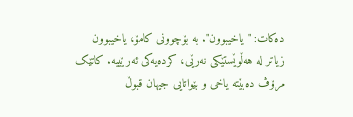دەکات: "یاخیبوون". بە بۆچوونی کامۆ، یاخیبوون زیاتر لە هەڵوێستێکی نەرێی، کردەیەکی ئەرێییە. کاتێک مرۆڤ دەبێتە یاخی و بێواتایی جیهان قبوڵ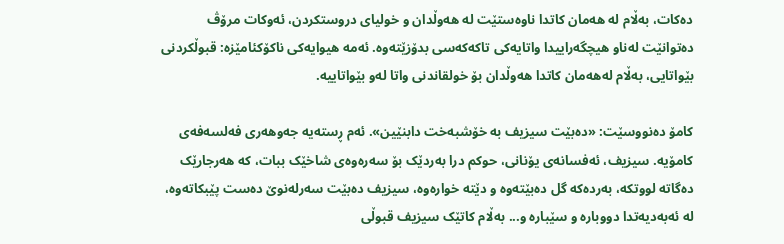دەکات، بەڵام لە هەمان کاتدا ناوەستێت لە هەوڵدان و خولیای دروستکردن، ئەوکات مرۆڤ دەتوانێت لەناو هیچگەراییدا واتایەکی تاکەکەسی بدۆزێتەوە. ئەمە هیوایەکی ناکۆکئامێزە: قبوڵکردنی بێواتایی، بەڵام لەهەمان کاتدا هەوڵدان بۆ خولقاندنی واتا لەو بێواتاییە.

کامۆ دەنووسێت: «دەبێت سیزیف بە خۆشبەخت دابنێین». ئەم ڕستەیە جەوهەری فەلسەفەی کامۆیە. سیزیف، ئەفسانەی یۆنانی، حوکم درا بەردێک بۆ سەرەوەی شاخێک ببات، کە هەرجارێک دەگاتە لووتکە، بەردەکە گل دەبێتەوە و دێتە خوارەوە، سیزیف دەبێت سەرلەنوێ دەست پێبکاتەوە، لە ئەبەدیەتدا دووبارە و سێبارە و... بەڵام کاتێک سیزیف قبوڵی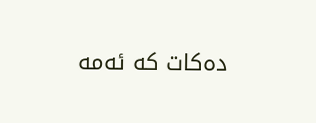دەکات کە ئەمە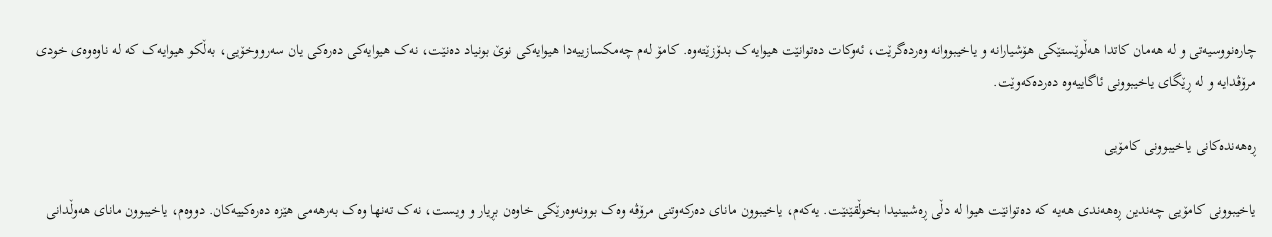چارەنووسیەتی و لە هەمان کاتدا هەڵوێستێکی هۆشیارانە و یاخیبووانە وەردەگرێت، ئەوکات دەتوانێت هیوایەک بدۆزێتەوە. کامۆ لەم چەمکسازییەدا هیوایەکی نوێ بونیاد دەنێت، نەک هیوایەکی دەرەکی یان سەرووخۆیی، بەڵکو هیوایەک کە لە ناوەوەی خودی مرۆڤدایە و لە ڕێگای یاخیبوونی ئاگاییەوە دەردەکەوێت.

ڕەهەندەکانی یاخیبوونی کامۆیی

یاخیبوونی کامۆیی چەندین ڕەهەندی هەیە کە دەتوانێت هیوا لە دڵی ڕەشبینیدا بخوڵقێنێت. یەکەم، یاخیبوون مانای دەرکەوتنی مرۆڤە وەک بوونەوەرێکی خاوەن بڕیار و ویست، نەک تەنها وەک بەرهەمی هێزە دەرەکییەکان. دووەم، یاخیبوون مانای هەوڵدانی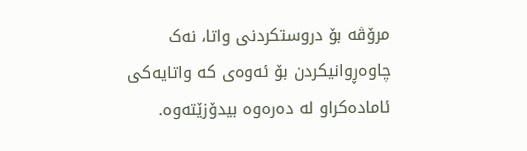مرۆڤە بۆ دروستكردنى واتا، نەک چاوەڕوانیکردن بۆ ئەوەی کە واتایەکی ئامادەکراو لە دەرەوە بیدۆزێتەوە.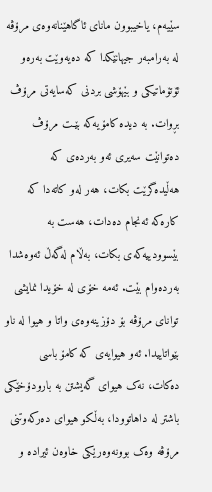سێیەم، یاخیبوون مانای ئاگاهێنانەوەی مرۆڤە لە بەرامبەر جیهانێکدا کە دەیەوێت بەرەو ئۆتۆماتیکی و بێهۆشی بردنی کەسایەتی مرۆڤ بڕوات. بە دیدە كامۆیەكە بێـت مرۆڤ دەتوانێت سەیری ئەو بەردەی کە هەڵیدەگرێت بکات، هەر لەو کاتەدا کە کارەکە ئەنجام دەدات، هەست بە بێسوودییەکەی بکات، بەڵام لەگەڵ ئەوەشدا بەردەوام بێت. ئەمە خۆی لە خۆیدا نمایشی توانای مرۆڤە بۆ دۆزینەوەی واتا و هیوا لە ناو بێواتاییدا. ئەو هیوایەی کە کامۆ باسی دەکات، نەک هیوای گەیشتن بە بارودۆخێکی باشتر لە داهاتوودا، بەڵکو هیوای دەرکەوتنی مرۆڤە وەک بوونەوەرێکی خاوەن ئیرادە و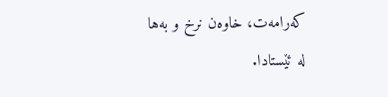کەرامەت، خاوەن نرخ و بەها لە ئێستادا.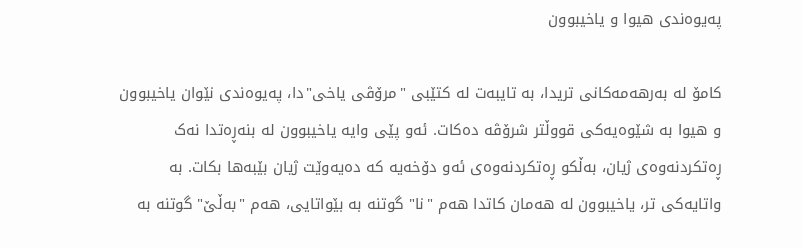پەیوەندی هیوا و یاخیبوون

کامۆ لە بەرهەمەکانی تریدا، بە تایبەت لە کتێبی "مرۆڤی یاخی"دا، پەیوەندی نێوان یاخیبوون و هیوا بە شێوەیەکی قووڵتر شرۆڤە دەکات. ئەو پێی وایە یاخیبوون لە بنەڕەتدا نەک ڕەتکردنەوەی ژیان، بەڵکو ڕەتکردنەوەی ئەو دۆخەیە کە دەیەوێت ژیان بێبەها بکات. بە واتایەکی تر، یاخیبوون لە هەمان کاتدا هەم "نا" گوتنە بە بێواتایی، هەم "بەڵێ" گوتنە بە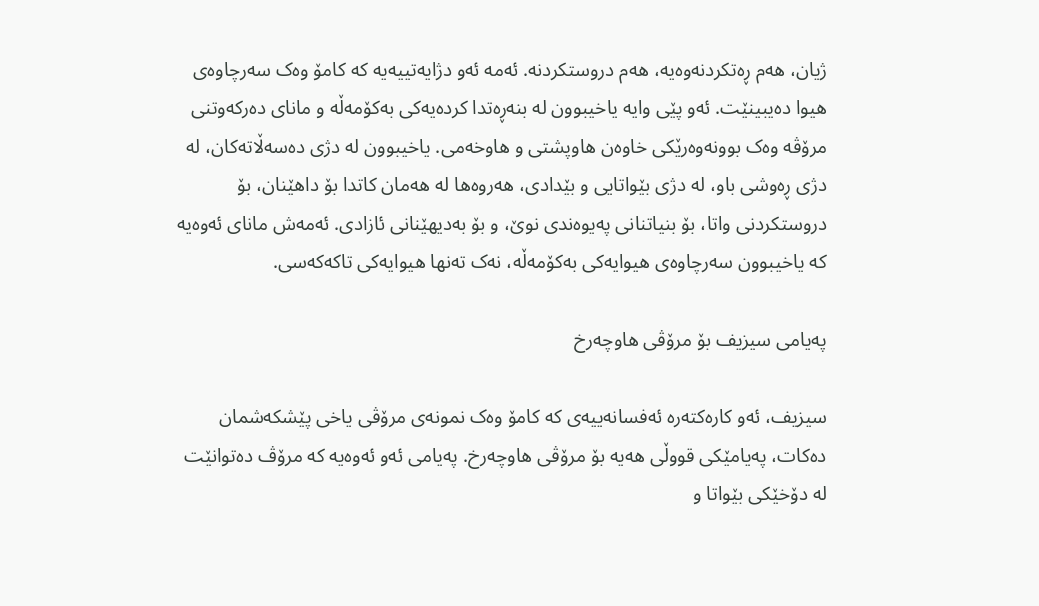ژیان، هەم ڕەتکردنەوەیە، هەم دروستکردنە. ئەمە ئەو دژایەتییەیە کە کامۆ وەک سەرچاوەی هیوا دەیبینێت. ئەو پێی وایە یاخیبوون لە بنەڕەتدا کردەیەکی بەکۆمەڵە و مانای دەرکەوتنی مرۆڤە وەک بوونەوەرێکی خاوەن هاوپشتی و هاوخەمی. یاخیبوون لە دژی دەسەڵاتەکان، لە دژی ڕەوشی باو، لە دژی بێواتایی و بێدادی، هەروەها لە هەمان کاتدا بۆ داهێنان، بۆ دروستکردنی واتا، بۆ بنیاتنانی پەیوەندی نوێ، و بۆ بەدیهێنانی ئازادی. ئەمەش مانای ئەوەیە کە یاخیبوون سەرچاوەی هیوایەکی بەکۆمەڵە، نەک تەنها هیوایەکی تاکەکەسی.

پەیامی سیزیف بۆ مرۆڤی هاوچەرخ

سیزیف، ئەو کارەکتەرە ئەفسانەییەی کە کامۆ وەک نمونەی مرۆڤی یاخی پێشکەشمان دەکات، پەیامێکی قووڵی هەیە بۆ مرۆڤی هاوچەرخ. پەیامی ئەو ئەوەیە کە مرۆڤ دەتوانێت لە دۆخێکی بێواتا و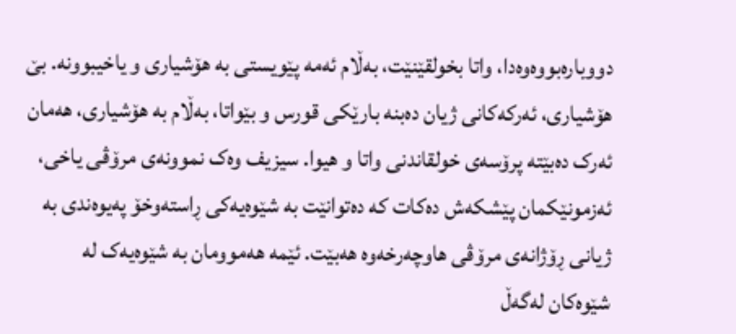دووبارەبووەوەدا، واتا بخولقێنێت، بەڵام ئەمە پێویستی بە هۆشیاری و یاخیبوونە. بێ هۆشیاری، ئەرکەکانی ژیان دەبنە بارێکی قورس و بێواتا، بەڵام بە هۆشیاری، هەمان ئەرک دەبێتە پرۆسەی خولقاندنی واتا و هیوا. سیزیف وەک نموونەی مرۆڤی یاخی، ئەزمونێکمان پێشکەش دەکات کە دەتوانێت بە شێوەیەکی ڕاستەوخۆ پەیوەندی بە ژیانی ڕۆژانەی مرۆڤی هاوچەرخەوە هەبێت. ئێمە هەموومان بە شێوەیەک لە شێوەکان لەگەڵ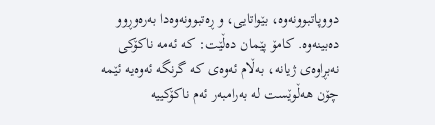دووپاتبوونەوە، بێواتایی، و ڕەتبوونەوەدا بەرەوڕوو دەبینەوە. کامۆ پێمان دەڵێت: کە ئەمە ناکۆکی نەبڕاوەی ژیانە، بەڵام ئەوەی کە گرنگە ئەوەیە ئێمە چۆن هەڵوێست لە بەرامبەر ئەم ناکۆکییە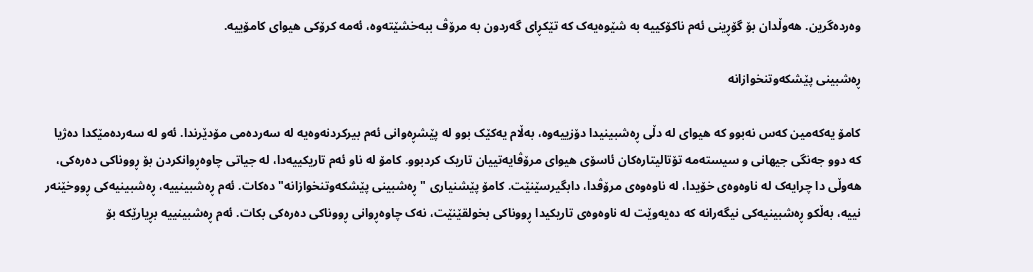وەردەگرین. هەوڵدان بۆ گۆڕینی ئەم ناکۆکییە بە شێوەیەک کە تێکڕای گەردون بە مرۆڤ ببەخشێتەوە، ئەمە کرۆکی هیوای کامۆییە.

ڕەشبینی پێشکەوتنخوازانە

کامۆ یەکەمین کەس نەبوو کە هیوای لە دڵی ڕەشبینیدا دۆزییەوە، بەڵام یەکێک بوو لە پێشڕەوانی ئەم بیرکردنەوەیە لە سەردەمی مۆدێرندا. ئەو لە سەردەمێکدا دەژیا کە دوو جەنگی جیهانی و سیستەمە تۆتالیتارەکان ئاسۆی هیوای مرۆڤایەتییان تاریک کردبوو. کامۆ لە ناو ئەم تاریکییەدا، لە جیاتی چاوەڕوانکردن بۆ ڕووناکی دەرەکی، هەوڵی دا چرایەک لە ناوەوەی خۆیدا، لە ناوەوەی مرۆڤدا، دابگیرسێنێت. کامۆ پێشنیاری "ڕەشبینی پێشکەوتنخوازانە" دەکات. ئەم ڕەشبینییە، ڕەشبینیەکی ڕووخێنەر نییە، بەڵکو ڕەشبینیەکی نیگەرانە کە دەیەوێت لە ناوەوەی تاریکیدا ڕووناکی بخولقێنێت، نەک چاوەڕوانی ڕووناکی دەرەکی بکات. ئەم ڕەشبینییە بڕیارێکە بۆ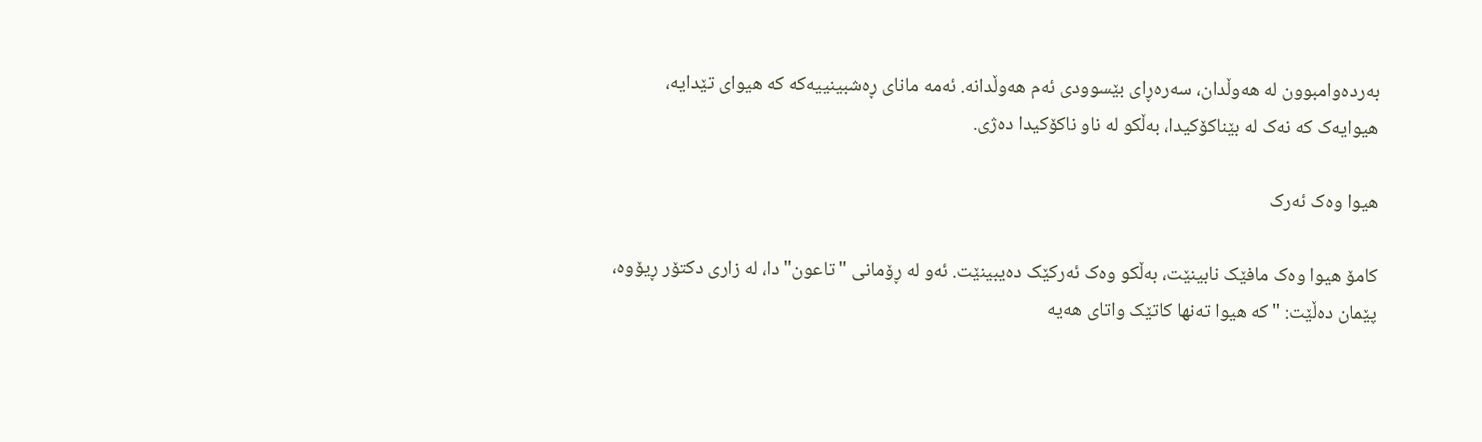بەردەوامبوون لە هەوڵدان، سەرەڕای بێسوودی ئەم هەوڵدانە. ئەمە مانای ڕەشبینییەکە کە هیوای تێدایە، هیوایەک کە نەک لە بێناکۆکیدا، بەڵکو لە ناو ناکۆکیدا دەژی.

هیوا وەک ئەرک

کامۆ هیوا وەک مافێک نابینێت، بەڵکو وەک ئەرکێک دەیبینێت. ئەو لە ڕۆمانی "تاعون"دا، لە زاری دکتۆر ڕیۆوە، پێمان دەڵێت: "کە هیوا تەنها کاتێک واتای هەیە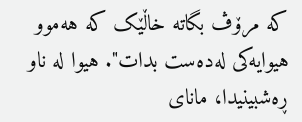کە مرۆڤ بگاتە خاڵێک کە هەموو هیوایەکی لەدەست بدات". هیوا لە ناو ڕەشبینیدا، مانای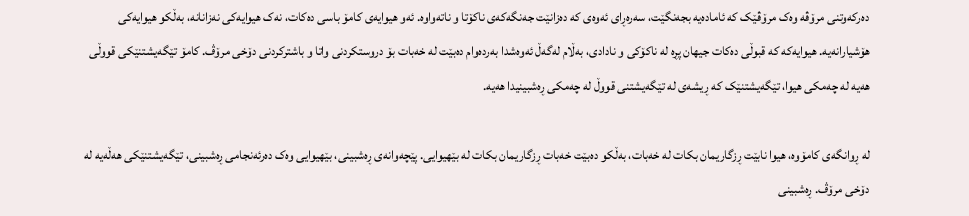دەرکەوتنی مرۆڤە وەک مرۆڤێک کە ئامادەیە بجەنگێت، سەرەڕای ئەوەی کە دەزانێت جەنگەکەی ناکۆتا و ناتەواوە. ئەو هیوایەی کامۆ باسی دەکات، نەک هیوایەکی نەزانانە، بەڵکو هیوایەکی هۆشیارانەیە. هیوایەکە کە قبوڵی دەکات جیهان پڕە لە ناکۆکی و نادادی، بەڵام لەگەڵ ئەوەشدا بەردەوام دەبێت لە خەبات بۆ دروستکردنی واتا و باشترکردنی دۆخی مرۆڤ. کامۆ تێگەیشتنێکی قووڵی هەیە لە چەمکی هیوا، تێگەیشتنێک کە ڕیشەی لە تێگەیشتنی قووڵ لە چەمکی ڕەشبینیدا هەیە.

لە ڕوانگەی کامۆوە، هیوا نابێت ڕزگاریمان بکات لە خەبات، بەڵکو دەبێت خەبات ڕزگاریمان بکات لە بێهیوایی. پێچەوانەی ڕەشبینی، بێهیوایی وەک دەرئەنجامی ڕەشبینی، تێگەیشتنێکی هەڵەیە لە دۆخی مرۆڤ. ڕەشبینی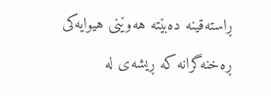ڕاستەقینە دەبێتە هەوێنی هیوایەکی ڕەخنەگرانە کە ڕیشەی لە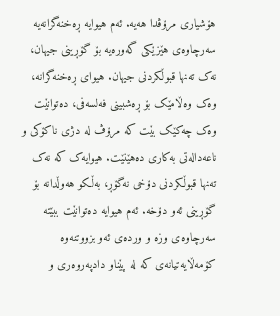هۆشیاری مرۆڤدا هەیە. ئەم هیوایە ڕەخنەگرانەیە سەرچاوەی هێزێکی گەورەیە بۆ گۆڕینی جیهان، نەک تەنها قبوڵکردنی جیهان. هیوای ڕەخنەگرانە، وەک وەڵامێک بۆ ڕەشبینی فەلسەفی، دەتوانێت وەک چەکێک بێت کە مرۆڤ لە دژی ناکۆکی و ناعەدالەتی بەکاری دەهێنێت. هیوایەک کە نەک تەنها قبوڵکردنی دۆخی نەگۆڕ، بەڵکو هەوڵدانە بۆ گۆڕینی ئەو دۆخە. ئەم هیوایە دەتوانێت ببێتە سەرچاوەی وزە و وردەی ئەو بزووتنەوە کۆمەڵایەتیانەی کە لە پێناو دادپەروەری و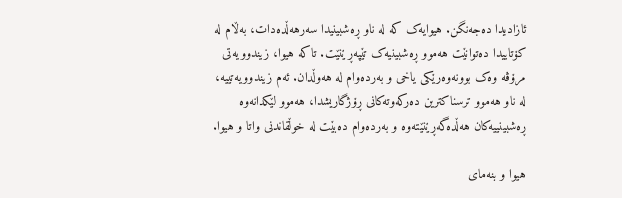ئازادیدا دەجەنگن. هیوایەک کە لە ناو ڕەشبینیدا سەرهەڵدەدات، بەڵام لە کۆتاییدا دەتوانێت هەموو ڕەشبینیەک تێپەڕێنێت. تاکە هیوا، زیندوویەتی مرۆڤە وەک بوونەوەرێکی یاخی و بەردەوام لە هەوڵدان. ئەم زیندوویەتییە، لە ناو هەموو ترسناکترین دەرکەوتەکانی ڕۆژگاریشدا، هەموو لێکدانەوە ڕەشبینییەکان هەڵدەگەڕێنێتەوە و بەردەوام دەبێت لە خوڵقاندنی واتا و هیوا.

هیوا و بنەمای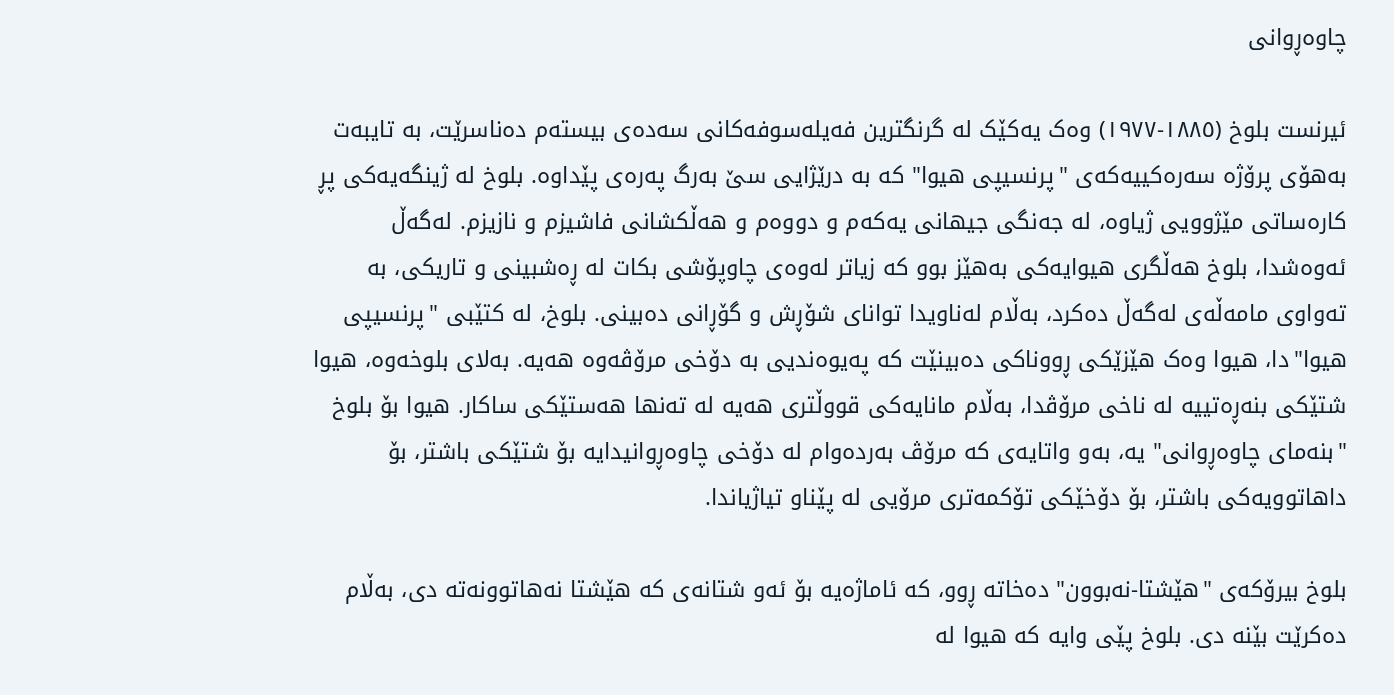چاوەڕوانی

ئیرنست بلوخ (١٨٨٥-١٩٧٧) وەک یەکێک لە گرنگترین فەیلەسوفەکانی سەدەی بیستەم دەناسرێت، بە تایبەت بەهۆی پرۆژە سەرەکییەکەی "پرنسیپی هیوا" کە بە درێژایی سێ بەرگ پەرەی پێداوە. بلوخ لە ژینگەیەکی پڕ کارەساتی مێژوویی ژیاوە، لە جەنگی جیهانی یەکەم و دووەم و هەڵکشانی فاشیزم و نازیزم. لەگەڵ ئەوەشدا، بلوخ هەڵگری هیوایەکی بەهێز بوو کە زیاتر لەوەی چاوپۆشی بکات لە ڕەشبینی و تاریکی، بە تەواوی مامەڵەی لەگەڵ دەکرد، بەڵام لەناویدا توانای شۆڕش و گۆڕانی دەبینی. بلوخ، لە كتێبی "پرنسیپی هیوا"دا، هیوا وەک هێزێکی ڕووناکی دەبینێت کە پەیوەندیی بە دۆخی مرۆڤەوە هەیە. بەلای بلوخەوە، هیوا شتێکی بنەڕەتییە لە ناخی مرۆڤدا، بەڵام مانایەکی قووڵتری هەیە لە تەنها هەستێکی ساکار. هیوا بۆ بلوخ "بنەمای چاوەڕوانی" یە، بەو واتایەی کە مرۆڤ بەردەوام لە دۆخی چاوەڕوانیدایە بۆ شتێکی باشتر، بۆ داهاتوویەکی باشتر، بۆ دۆخێکی تۆكمەتری مرۆیی لە پێناو تیاژیاندا.

بلوخ بیرۆکەی "هێشتا-نەبوون" دەخاتە ڕوو، کە ئاماژەیە بۆ ئەو شتانەی کە هێشتا نەهاتوونەتە دی، بەڵام دەکرێت بێنە دی. بلوخ پێی وایە کە هیوا لە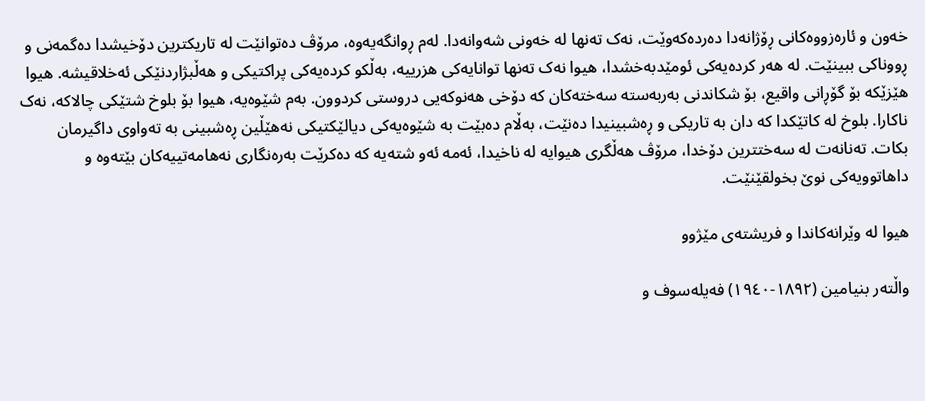خەون و ئارەزووەکانی ڕۆژانەدا دەردەکەوێت، نەک تەنها لە خەونی شەوانەدا. لەم ڕوانگەیەوە، مرۆڤ دەتوانێت لە تاریکترین دۆخیشدا دەگمەنی و ڕووناکی ببینێت. لە هەر کردەیەکی ئومێدبەخشدا، هیوا نەک تەنها توانایەکی هزرییە، بەڵکو کردەیەکی پراکتیکی و هەڵبژاردنێکی ئەخلاقیشە. هیوا هێزێکە بۆ گۆڕانی واقیع، بۆ شکاندنی بەربەستە سەختەکان کە دۆخی هەنوکەیی دروستی کردوون. بەم شێوەیە، هیوا بۆ بلوخ شتێکی چالاکە، نەک ناكارا. بلوخ لە کاتێکدا کە دان بە تاریکی و ڕەشبینیدا دەنێت، بەڵام دەبێت بە شێوەیەکی دیالێکتیکی نەهێڵین ڕەشبینی بە تەواوی داگیرمان بکات. تەنانەت لە سەختترین دۆخدا، مرۆڤ هەڵگری هیوایە لە ناخیدا، ئەمە ئەو شتەیە کە دەکرێت بەرەنگاری نەهامەتییەکان بێتەوە و داهاتوویەکی نوێ بخولقێنێت.

هیوا لە وێرانەکاندا و فریشتەی مێژوو

واڵتەر بنیامین (١٨٩٢-١٩٤٠) فەیلەسوف و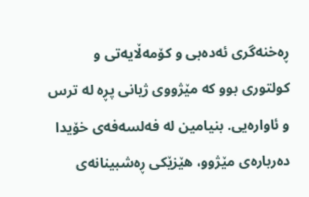ڕەخنەگری ئەدەبی و کۆمەڵایەتی و كولتوری بوو کە مێژووی ژیانی پڕە لە ترس و ئاوارەیی. بنیامین لە فەلسەفەی خۆیدا دەربارەی مێژوو، هێزێکی ڕەشبینانەی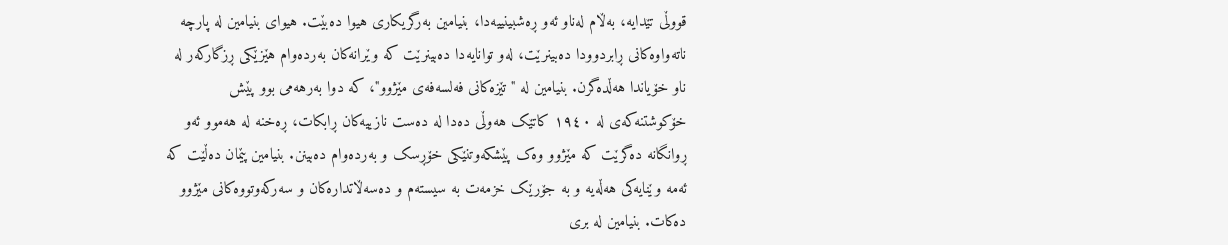قووڵی تێدایە، بەڵام لەناو ئەو ڕەشبینییەدا، بنیامین بەرگریكاری هیوا دەبێت. هیوای بنیامین لە پارچە ناتەواوەکانی ڕابردوودا دەبینرێت، لەو توانایەدا دەبینرێت کە وێرانەکان بەردەوام هێزێکی ڕزگارکەر لە ناو خۆیاندا هەڵدەگرن. بنیامین لە "تێزەکانی فەلسەفەی مێژوو"، کە دوا بەرهەمی بوو پێش خۆکوشتنەکەی لە ١٩٤٠ کاتێک هەوڵی دەدا لە دەست نازییەکان ڕابکات، ڕەخنە لە هەموو ئەو ڕوانگانە دەگرێت کە مێژوو وەک پێشکەوتنێکی خۆڕسک و بەردەوام دەبینن. بنیامین پێمان دەڵێت کە ئەمە وێنایەکی هەڵەیە و بە جۆرێک خزمەت بە سيستەم و دەسەڵاتدارەکان و سەرکەوتووەکانی مێژوو دەکات. بنیامین لە بری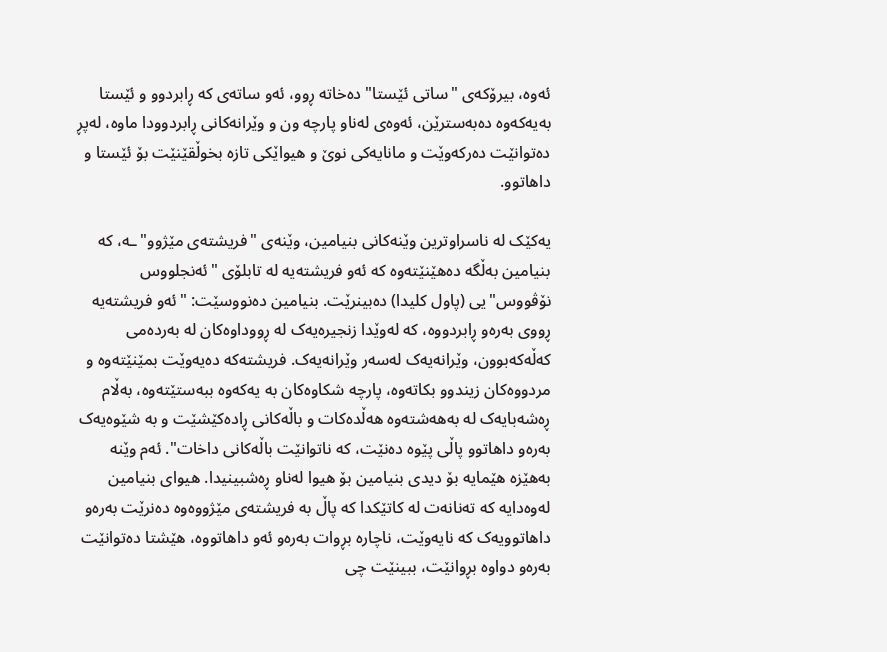ئەوە، بیرۆکەی "ساتی ئێستا" دەخاتە ڕوو، ئەو ساتەی کە ڕابردوو و ئێستا بەیەکەوە دەبەسترێن، ئەوەی لەناو پارچە ون و وێرانەکانی ڕابردوودا ماوە، لەپڕ دەتوانێت دەرکەوێت و مانایەکی نوێ و هیواێکی تازە بخوڵقێنێت بۆ ئێستا و داهاتوو.

یەکێک لە ناسراوترین وێنەکانی بنیامین، وێنەی "فریشتەی مێژوو"ـە، کە بنیامین بەڵگە دەهێنێتەوە کە ئەو فریشتەیە لە تابلۆی "ئەنجلووس نۆڤووس"يی (پاول کلیدا) دەبینرێت. بنیامین دەنووسێت: "ئەو فریشتەیە ڕووی بەرەو ڕابردووە، کە لەوێدا زنجیرەیەک لە ڕووداوەکان لە بەردەمی کەڵەکەبوون، وێرانەیەک لەسەر وێرانەیەک. فریشتەکە دەیەوێت بمێنێتەوە و مردووەکان زیندوو بکاتەوە، پارچە شکاوەکان بە یەکەوە ببەستێتەوە، بەڵام ڕەشەبایەک لە بەهەشتەوە هەڵدەکات و باڵەکانی ڕادەکێشێت و بە شێوەیەک بەرەو داهاتوو پاڵی پێوە دەنێت، کە ناتوانێت باڵەکانی داخات". ئەم وێنە بەهێزە هێمایە بۆ دیدی بنیامین بۆ هیوا لەناو ڕەشبینیدا. هیوای بنیامین لەوەدایە کە تەنانەت لە کاتێکدا کە پاڵ بە فریشتەی مێژووەوە دەنرێت بەرەو داهاتوویەک کە نایەوێت، ناچارە بڕوات بەرەو ئەو داهاتووە، هێشتا دەتوانێت بەرەو دواوە بڕوانێت، ببینێت چی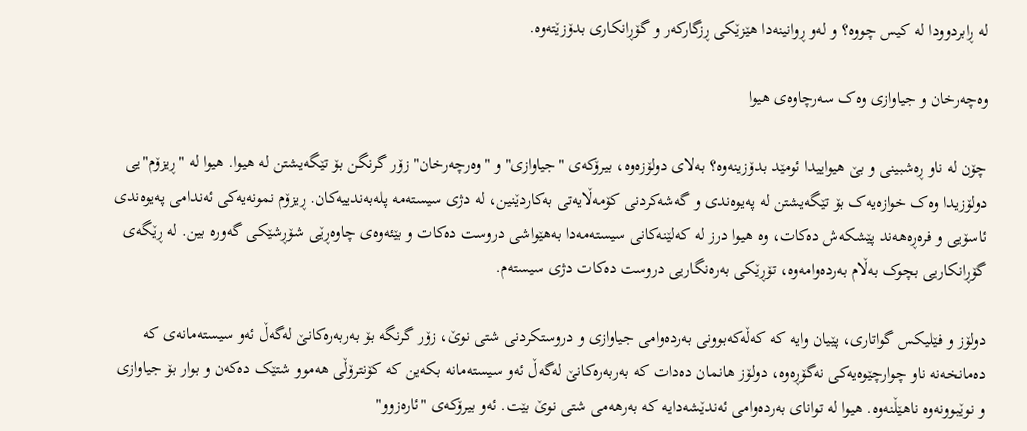لە ڕابردوودا لە کیس چووە؟ و لەو ڕوانینەدا هێزێکی ڕزگارکەر و گۆڕانکاری بدۆزێتەوە.

وەچەرخان و جیاوازی وەک سەرچاوەی هیوا

چۆن لە ناو ڕەشبینی و بێ هیواییدا ئومێد بدۆزینەوە؟ بەلای دولۆزەوە، بیرۆکەی "جیاوازی" و "وەرچەرخان" زۆر گرنگن بۆ تێگەیشتن لە هیوا. هیوا لە "ڕیزۆم"يی دولۆزیدا وەک خوازەیەک بۆ تێگەیشتن لە پەیوەندی و گەشەکردنی کۆمەڵایەتی بەکاردێنین، لە دژی سیستەمە پلەبەندییەکان. ڕیزۆم نمونەیەکی ئەندامی پەیوەندی ئاسۆیی و فرەڕەهەند پێشکەش دەکات، وە هیوا درز لە کەلێنەکانی سیستەمەدا بەهێواشی دروست دەکات و بێئەوەی چاوەڕێی شۆڕشێکی گەورە بین. لە ڕێگەی گۆڕانکاریی بچوک بەڵام بەردەوامەوە، تۆڕێکی بەرەنگاریی دروست دەکات دژی سیستەم.

دولۆز و فێلیکس گواتاری، پێیان وایە کە کەڵەکەبوونی بەردەوامی جیاوازی و دروستکردنی شتی نوێ، زۆر گرنگە بۆ بەربەرەکانێ لەگەڵ ئەو سیستەمانەی کە دەمانخەنە ناو چوارچێوەیەکی نەگۆڕەوە، دولۆز هانمان دەدات کە بەربەرەکانێ لەگەڵ ئەو سیستەمانە بکەین کە کۆنترۆڵی هەموو شتێک دەکەن و بوار بۆ جیاوازی و نوێبوونەوە ناهێڵنەوە. هیوا لە توانای بەردەوامی ئەندێشەدایە کە بەرهەمی شتی نوێ بێت. ئەو بیرۆکەی "ئارەزوو"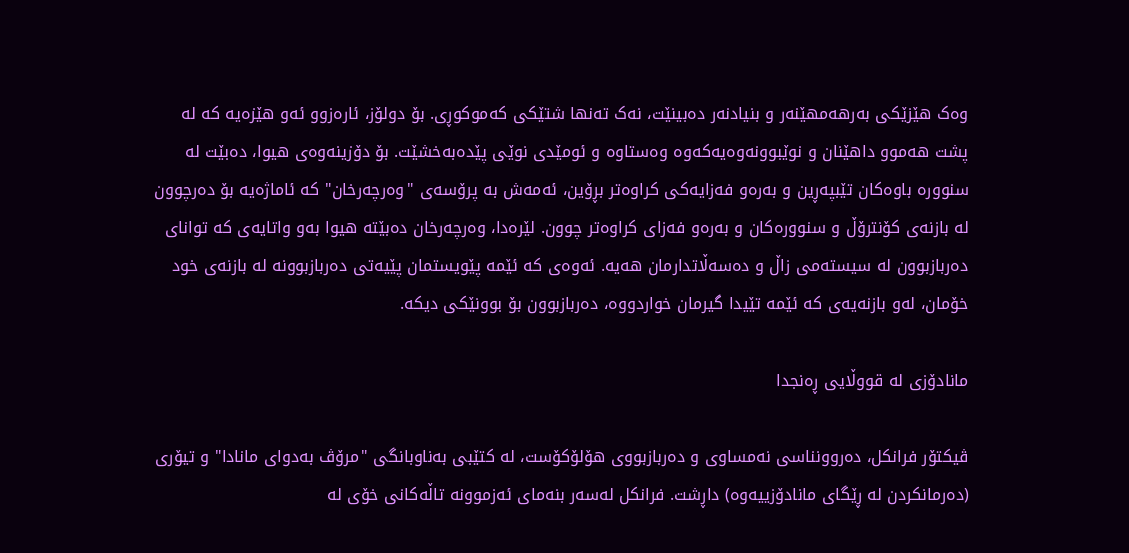وەک هێزێکی بەرهەمهێنەر و بنیادنەر دەبینێت، نەک تەنها شتێکی کەموکوڕی. بۆ دولۆز، ئارەزوو ئەو هێزەیە کە لە پشت هەموو داهێنان و نوێبوونەوەیەکەوە وەستاوە و ئومێدی نوێی پێدەبەخشێت. بۆ دۆزینەوەی هیوا، دەبێت لە سنوورە باوەکان تێبپەڕین و بەرەو فەزایەکی کراوەتر بڕۆین، ئەمەش بە پرۆسەی "وەرچەرخان" کە ئاماژەیە بۆ دەرچوون لە بازنەی کۆنترۆڵ و سنوورەکان و بەرەو فەزای کراوەتر چوون. لێرەدا، وەرچەرخان دەبێتە هیوا بەو واتایەی کە توانای دەربازبوون لە سیستەمی زاڵ و دەسەڵاتدارمان هەیە. ئەوەی کە ئێمە پێویستمان پێیەتی دەربازبوونە لە بازنەی خود خۆمان، لەو بازنەیەی کە ئێمە تێیدا گیرمان خواردووە، دەربازبوون بۆ بوونێکی دیکە.

مانادۆزی لە قووڵایی ڕەنجدا

ڤیکتۆر فرانکل، دەروونناسی نەمساوی و دەربازبووی هۆلۆکۆست، لە کتێبی بەناوبانگی "مرۆڤ بەدوای مانادا" و تیۆری (دەرمانکردن لە ڕێگای مانادۆزییەوە) داڕشت. فرانکل لەسەر بنەمای ئەزموونە تاڵەکانی خۆی لە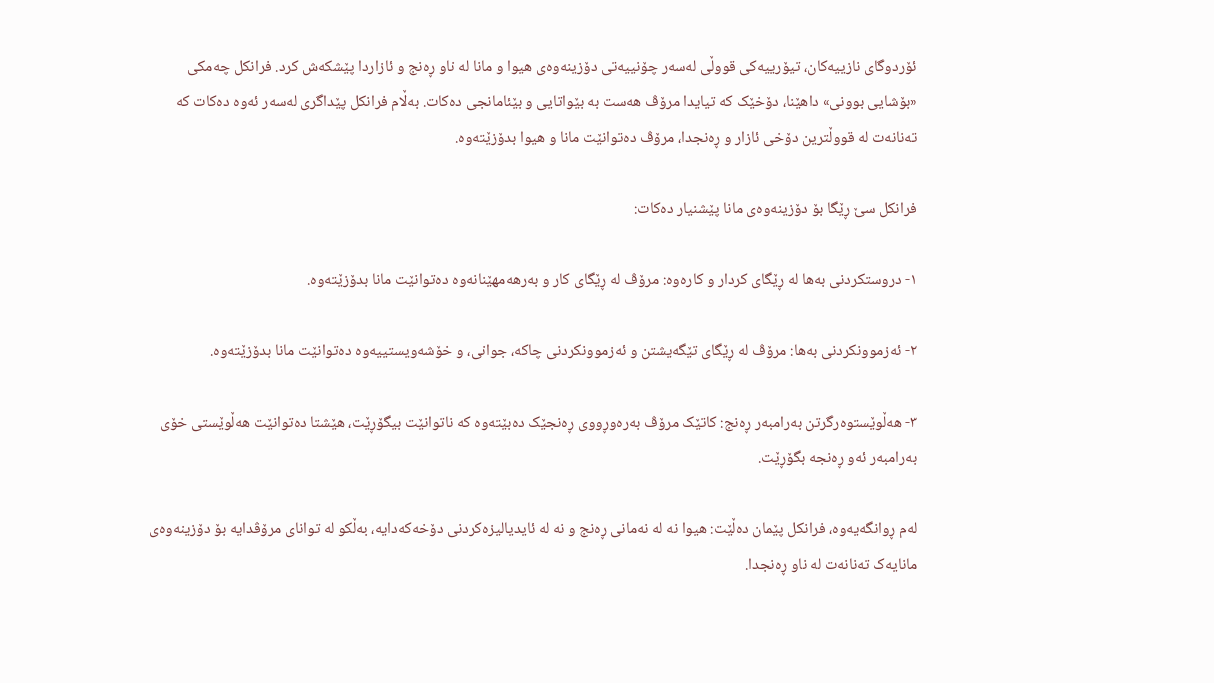ئۆردوگای نازییەکان، تیۆرییەکی قووڵی لەسەر چۆنییەتی دۆزینەوەی هیوا و مانا لە ناو ڕەنج و ئازاردا پێشکەش کرد. فرانکل چەمکی «بۆشایی بوونی» داهێنا، دۆخێک کە تیایدا مرۆڤ هەست بە بێواتایی و بێئامانجی دەکات. بەڵام فرانکل پێداگری لەسەر ئەوە دەکات کە تەنانەت لە قووڵترین دۆخی ئازار و ڕەنجدا، مرۆڤ دەتوانێت مانا و هیوا بدۆزێتەوە.

فرانکل سێ ڕێگا بۆ دۆزینەوەی مانا پێشنیار دەکات:

١- دروستكردنى بەها لە ڕێگای کردار و کارەوە: مرۆڤ لە ڕێگای کار و بەرهەمهێنانەوە دەتوانێت مانا بدۆزێتەوە.

٢- ئەزموونکردنی بەها: مرۆڤ لە ڕێگای تێگەیشتن و ئەزموونکردنی چاکە، جوانی، و خۆشەویستییەوە دەتوانێت مانا بدۆزێتەوە.

٣- هەڵوێستوەرگرتن بەرامبەر ڕەنج: کاتێک مرۆڤ بەرەوڕووی ڕەنجێک دەبێتەوە کە ناتوانێت بیگۆڕێت، هێشتا دەتوانێت هەڵوێستی خۆی بەرامبەر ئەو ڕەنجە بگۆڕێت.

لەم ڕوانگەیەوە، فرانکل پێمان دەڵێت: هیوا نە لە نەمانی ڕەنج و نە لە ئایدیالیزەکردنی دۆخەکەدایە، بەڵکو لە توانای مرۆڤدایە بۆ دۆزینەوەی مانایەک تەنانەت لە ناو ڕەنجدا.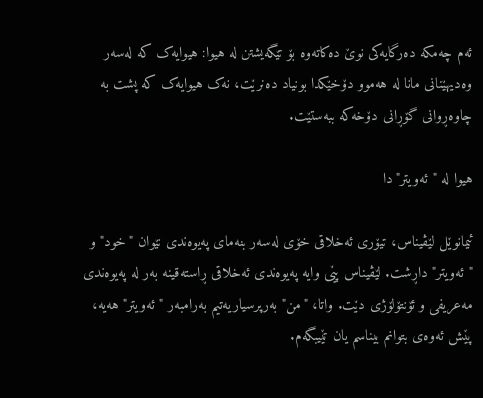ئەم چەمکە دەرگایەکی نوێ دەکاتەوە بۆ تێگەیشتن لە هیوا: هیوایەک کە لەسەر وەدیهێنانی مانا لە هەموو دۆخێکدا بونیاد دەنرێت، نەک هیوایەک کە پشت بە چاوەڕوانی گۆڕانی دۆخەکە ببەستێت.

هیوا لە "ئەویتر"دا

ئیمانوێل لێڤیناس، تیۆری ئەخلاقی خۆی لەسەر بنەمای پەیوەندی نێوان "خود" و "ئەویتر" داڕشت. لێڤیناس پێی وایە پەیوەندی ئەخلاقی ڕاستەقینە بەر لە پەیوەندی مەعریفی و ئۆنتۆلۆژی دێت. واتا، "من" بەرپرسیاریەتیم بەرامبەر "ئەویتر" هەیە، پێش ئەوەی بتوانم بیناسم یان تێیبگەم.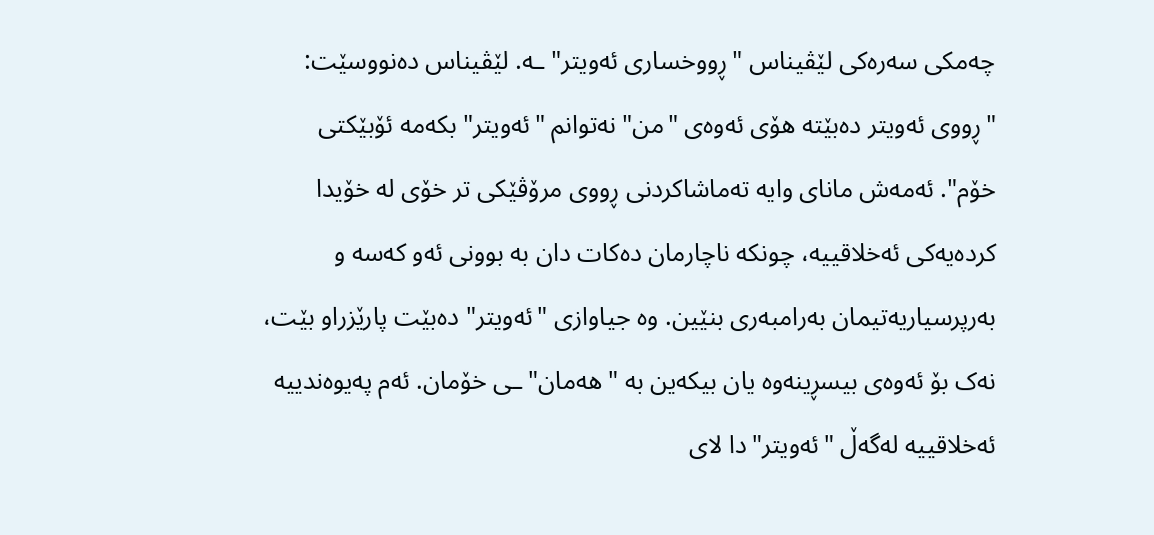چەمکی سەرەکی لێڤیناس "ڕووخساری ئەویتر"ـە. لێڤیناس دەنووسێت: "ڕووی ئەویتر دەبێتە هۆی ئەوەی "من" نەتوانم "ئەویتر" بکەمە ئۆبێكتی خۆم". ئەمەش مانای وایە تەماشاکردنی ڕووی مرۆڤێکی تر خۆی لە خۆیدا کردەیەکی ئەخلاقییە، چونکە ناچارمان دەکات دان بە بوونی ئەو کەسە و بەرپرسیاریەتیمان بەرامبەری بنێین. وە جیاوازی "ئەویتر" دەبێت پارێزراو بێت، نەک بۆ ئەوەی بیسڕینەوە یان بیکەین بە "هەمان"ـی خۆمان. ئەم پەیوەندییە ئەخلاقییە لەگەڵ "ئەویتر"دا لای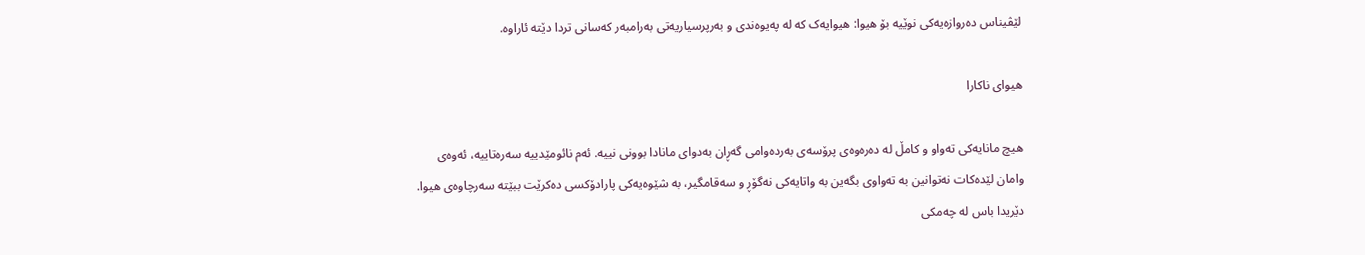لێڤیناس دەروازەیەکی نوێیە بۆ هیوا: هیوایەک کە لە پەیوەندی و بەرپرسیاریەتی بەرامبەر کەسانی تردا دێتە ئاراوە.

هیواى ناكارا

هیچ مانایەکی تەواو و کامڵ لە دەرەوەی پرۆسەی بەردەوامی گەڕان بەدوای مانادا بوونی نییە. ئەم نائومێدییە سەرەتاییە، ئەوەی وامان لێدەکات نەتوانین بە تەواوی بگەین بە واتایەکی نەگۆڕ و سەقامگیر، بە شێوەیەکی پارادۆکسی دەکرێت ببێتە سەرچاوەی هیوا. دێریدا باس لە چەمکی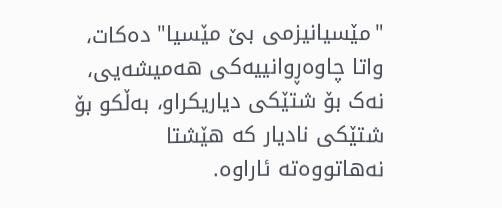"مێسیانیزمی بێ مێسیا" دەکات، واتا چاوەڕوانییەکی هەمیشەیی، نەک بۆ شتێکی دیاریکراو، بەڵکو بۆ شتێکی نادیار کە هێشتا نەهاتووەتە ئاراوە.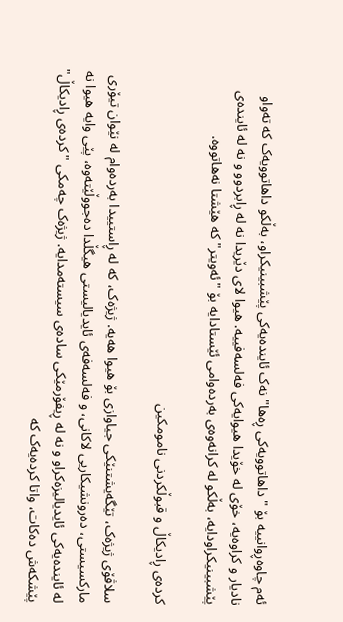ئەم چاوەڕوانییە بۆ "داهاتوویەکی ڕەها" نەک ئایندەیەکی پێشبینیکراو، بەڵکو داهاتوویەک کە تەواو نادیار و کراوەیە، خۆی لە خۆیدا هیوایەکی فەلسەفییە. هیوا لای دێریدا نە لە ڕابردوو و نە لە ئایندەی پێشبینیکراودایە، بەڵکو لە کرانەوەی بەردەوامی ئێستادایە بۆ "ئەویتر" کە هێشتا نەهاتووە.

کردەی ڕادیکاڵ و قبوڵکردنی نامومکین

سلاڤۆی ژیژەک، تێگەیشتنێکی جیاوازی بۆ هیوا هەیە. ژیژەک، کە لە ڕاستیيدا بەردەوام لە نێوان تیۆری مارکسیستی، دەرونشیكاریی لاکانی، و فەلسەفەی ئایدیالیستی هیگڵدا دەجووڵێتەوە، پێی وایە هیوا نە لە ئایندەیەکی ئایدیالیزەکراو و نە لە ڕیفۆرمێکی سادەی سیستەمدایە. ژیژەک چەمکی "کردەی ڕادیکاڵ" پێشکەش دەکات، واتا کردەیەک کە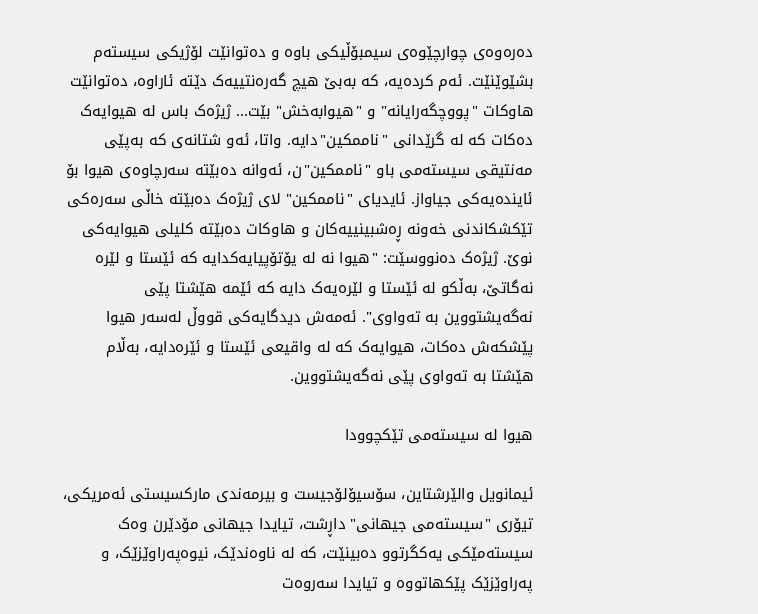دەرەوەی چوارچێوەی سیمبۆڵیکی باوە و دەتوانێت لۆژیکی سیستەم بشێوێنێت. ئەم کردەیە، کە بەبێ هیچ گەرەنتییەک دێتە ئاراوە، دەتوانێت هاوکات "پووچگەرایانە" و "هیوابەخش" بێت... ژیژەک باس لە هیوایەک دەکات کە لە گرێدانی "ناممکین"دایە. واتا، ئەو شتانەی کە بەپێی مەنتیقی سیستەمی باو "ناممکین"ن، ئەوانە دەبێتە سەرچاوەی هیوا بۆ ئایندەیەکی جیاواز. ئایدیای "ناممکین" لای ژیژەک دەبێتە خاڵی سەرەکی تێکشکاندنی خەونە ڕەشبینییەکان و هاوکات دەبێتە کلیلی هیوایەکی نوێ. ژیژەک دەنووسێت: "هیوا نە لە یۆتۆپیایەکدایە کە ئێستا و لێرە نەگاتێ، بەڵکو لە ئێستا و لێرەیەک دایە کە ئێمە هێشتا پێی نەگەیشتووین بە تەواوی". ئەمەش دیدگایەکی قووڵ لەسەر هیوا پێشکەش دەکات، هیوایەک کە لە واقیعی ئێستا و ئێرەدایە، بەڵام هێشتا بە تەواوی پێی نەگەیشتووین.

هیوا لە سیستەمی تێکچوودا

ئیمانویل والێرشتاین، سۆسیۆلۆجیست و بیرمەندی مارکسیستی ئەمریکی، تیۆری "سیستەمی جیهانی" داڕشت، تیایدا جیهانی مۆدێرن وەک سیستەمێکی یەکگرتوو دەبینێت، کە لە ناوەندێک، نیوەپەراوێزێک، و پەراوێزێک پێکهاتووە و تیایدا سەروەت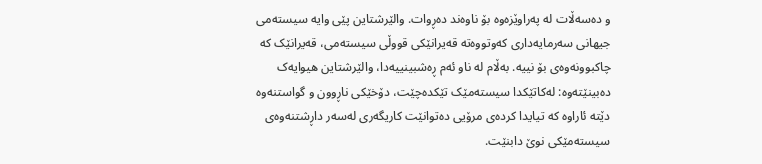و دەسەڵات لە پەراوێزەوە بۆ ناوەند دەڕوات. والێرشتاین پێی وایە سیستەمی جیهانی سەرمایەداری کەوتووەتە قەیرانێکی قووڵی سیستەمی، قەیرانێک کە چاکبوونەوەی بۆ نییە. بەڵام لە ناو ئەم ڕەشبینییەدا، والێرشتاین هیوایەک دەبینێتەوە: لەکاتێکدا سیستەمێک تێکدەچێت، دۆخێکی ناڕوون و گواستنەوە دێتە ئاراوە کە تیایدا کردەی مرۆیی دەتوانێت کاریگەری لەسەر داڕشتنەوەی سیستەمێکی نوێ دابنێت.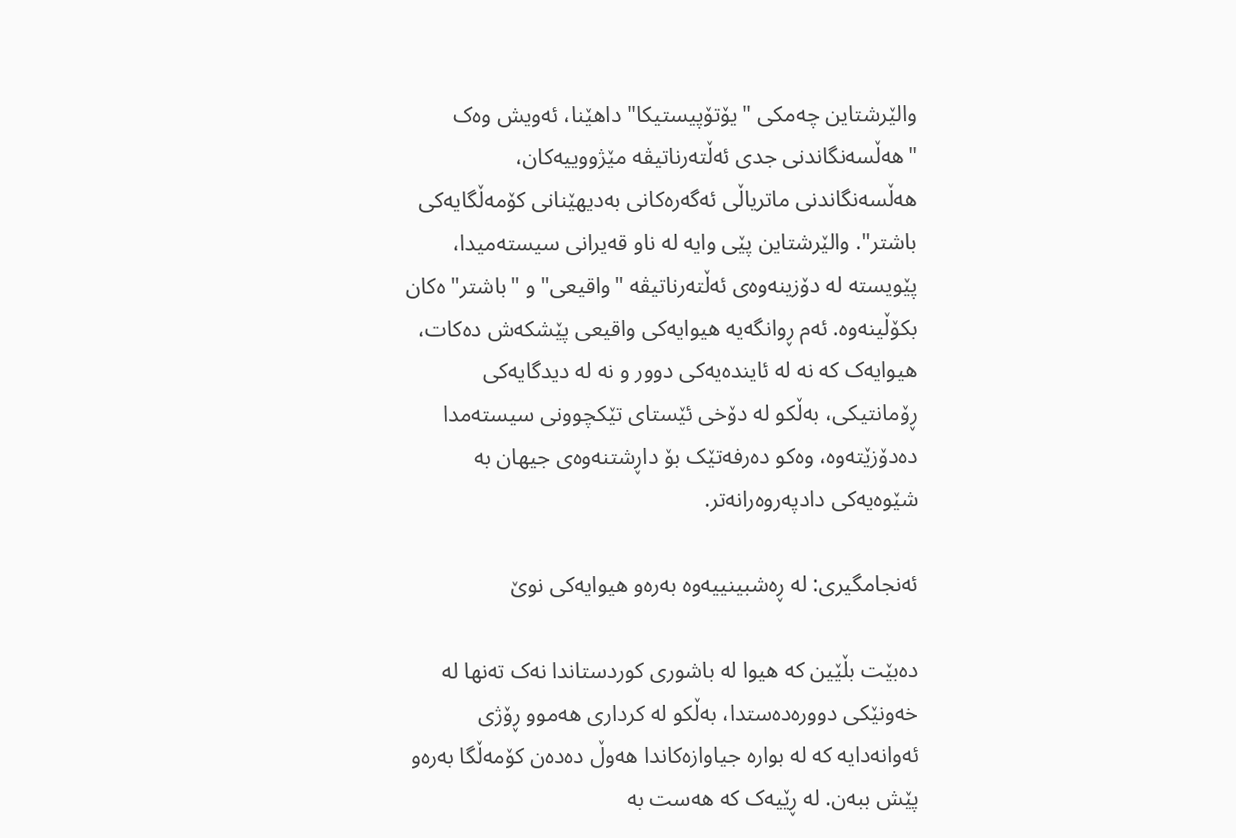والێرشتاین چەمکی "یۆتۆپیستیکا" داهێنا، ئەویش وەک "هەڵسەنگاندنی جدی ئەڵتەرناتیڤە مێژووییەکان، هەڵسەنگاندنی ماتریاڵی ئەگەرەکانی بەدیهێنانی کۆمەڵگایەکی باشتر". والێرشتاین پێی وایە لە ناو قەیرانی سیستەمیدا، پێویستە لە دۆزینەوەی ئەڵتەرناتیڤە "واقیعی" و "باشتر"ەکان بکۆڵینەوە. ئەم ڕوانگەیە هیوایەکی واقیعی پێشکەش دەکات، هیوایەک کە نە لە ئایندەیەکی دوور و نە لە دیدگایەکی ڕۆمانتیکی، بەڵکو لە دۆخی ئێستای تێکچوونی سیستەمدا دەدۆزێتەوە، وەکو دەرفەتێک بۆ داڕشتنەوەی جیهان بە شێوەیەکی دادپەروەرانەتر.

ئەنجامگیری: لە ڕەشبینییەوە بەرەو هیوایەکی نوێ

دەبێت بڵێین کە هیوا لە باشورى كوردستاندا نەک تەنها لە خەونێکی دوورەدەستدا، بەڵکو لە کرداری هەموو ڕۆژی ئەوانەدایە کە لە بوارە جیاوازەکاندا هەوڵ دەدەن کۆمەڵگا بەرەو پێش ببەن. لە ڕێیەک کە هەست بە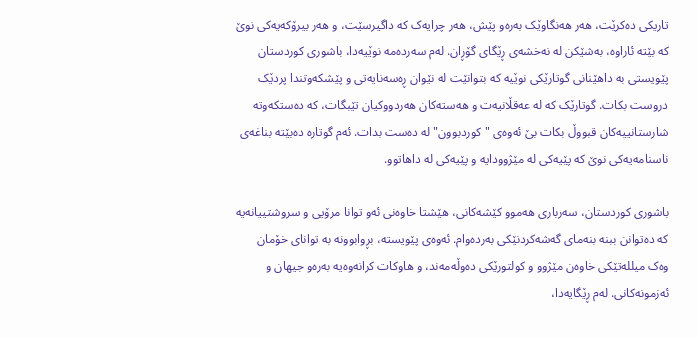تاریکی دەکرێت، هەر هەنگاوێک بەرەو پێش، هەر چرایەک کە داگیرسێت، و هەر بیرۆکەیەکی نوێ کە بێتە ئاراوە، بەشێکن لە نەخشەی ڕێگای گۆڕان. لەم سەردەمە نوێیەدا، باشورى كوردستان پێویستی بە داهێنانی گوتارێکی نوێیە کە بتوانێت لە نێوان ڕەسەنایەتی و پێشکەوتندا پردێک دروست بکات. گوتارێک کە لە عەقڵانیەت و هەستەکان هەردووکیان تێبگات، کە دەستکەوتە شارستانییەکان قبووڵ بکات بێ ئەوەی "کوردبوون" لە دەست بدات. ئەم گوتارە دەبێتە بناغەی ناسنامەیەکی نوێ کە پێیەکی لە مێژوودایە و پێیەکی لە داهاتوو.

باشورى كوردستان، سەرباری هەموو کێشەکانی، هێشتا خاوەنی ئەو توانا مرۆیی و سروشتییانەیە کە دەتوانن ببنە بنەمای گەشەکردنێکی بەردەوام. ئەوەی پێویستە، بڕوابوونە بە توانای خۆمان وەک میللەتێکی خاوەن مێژوو و کولتورێکی دەوڵەمەند، و هاوکات کرانەوەیە بەرەو جیهان و ئەزمونەکانی. لەم ڕێگایەدا،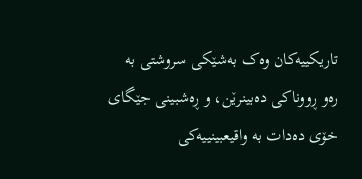تاریکییەکان وەک بەشێکی سروشتی بە رەو ڕووناکی دەبینرێن، و ڕەشبینی جێگای خۆی دەدات بە واقیعبینییەکی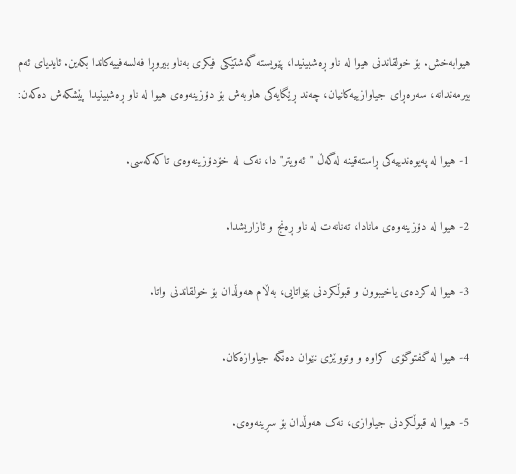هیوابەخش. بۆ خولقاندنی هیوا لە ناو ڕەشبینیدا، پێویستە گەشتێکی فیکری بەناو بیروڕا فەلسەفییەکاندا بکەین. ئايدياى ئەم بیرمەندانە، سەرەڕای جیاوازییەکانیان، چەند ڕێگایەکی هاوبەش بۆ دۆزینەوەی هیوا لە ناو ڕەشبینیدا پێشکەش دەکەن:

1- هیوا لە پەیوەندییەکی ڕاستەقینە لەگەڵ "ئەویتر"دا، نەک لە خۆدۆزینەوەی تاکەکەسی.

2- هیوا لە دۆزینەوەی مانادا، تەنانەت لە ناو ڕەنج و ئازاریشدا.

3- هیوا لە کردەی یاخیبوون و قبوڵکردنی بێواتایی، بەڵام هەوڵدان بۆ خولقاندنی واتا.

4- هیوا لە گفتوگۆی کراوە و وتووێژی نێوان دەنگە جیاوازەکان.

5- هیوا لە قبوڵکردنی جیاوازی، نەک هەوڵدان بۆ سڕینەوەی.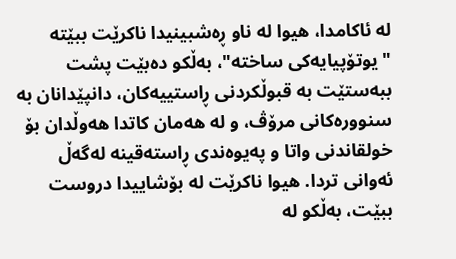لە ئاكامدا، هیوا لە ناو ڕەشبینیدا ناکرێت ببێتە "يوتۆپیایەکی ساختە"، بەڵکو دەبێت پشت ببەستێت بە قبوڵکردنی ڕاستییەکان، دانپێدانان بە سنوورەکانی مرۆڤ، و لە هەمان کاتدا هەوڵدان بۆ خولقاندنی واتا و پەیوەندی ڕاستەقینە لەگەڵ ئەوانی تردا. هیوا ناکرێت لە بۆشاییدا دروست ببێت، بەڵکو لە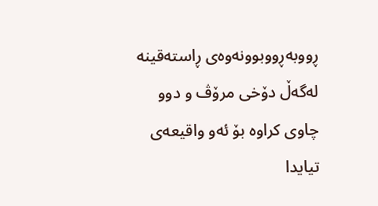ڕووبەڕووبوونەوەی ڕاستەقینە لەگەڵ دۆخی مرۆڤ و دوو چاوی کراوە بۆ ئەو واقیعەی تیایدا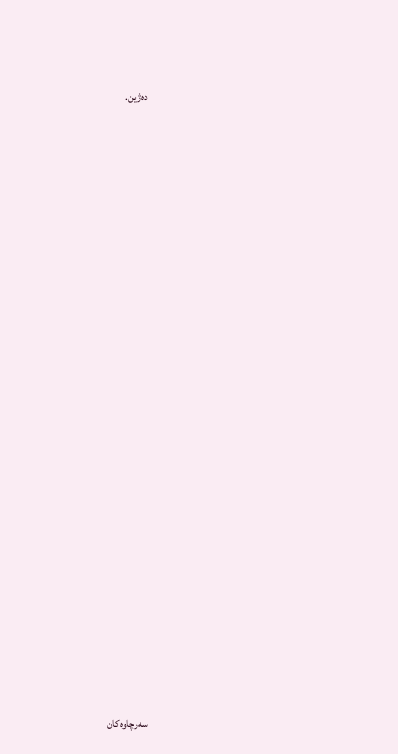دەژین.































سەرچاوەكان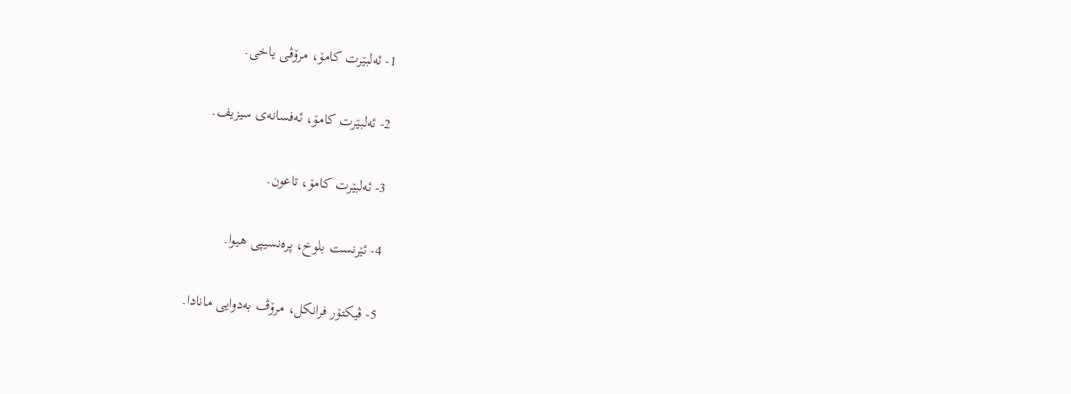1- ئەلبێرت كامۆ، مرۆڤی یاخی.

2- ئەلبێرت كامۆ، ئەفسانەی سیزیف.

3- ئەلبێرت كامۆ، تاعون.

4- ئێرنست بلوخ، پرەنسیپی هیوا.

5- ڤیكتۆر فرانكل، مرۆڤ بەدوایی مانادا.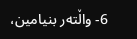6- واڵتەر بنیامین،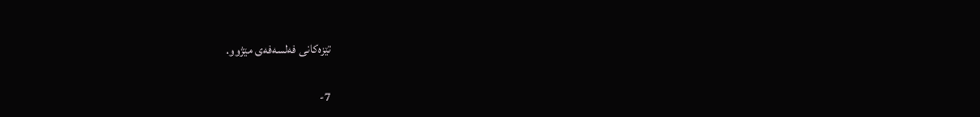تێزەكانی فەلسەفەی مێژوو.

7-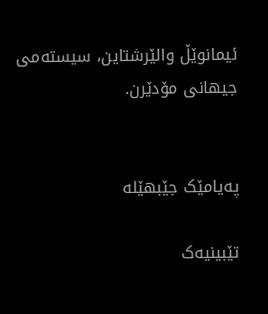ئیمانوێڵ والێرشتاین، سیستەمی جیهانی مۆدێرن.


پەیامێک جێبهێلە

تێبینیەک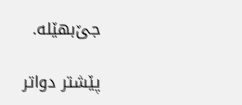جێ‌بهێلە.

پێشتر دواتر